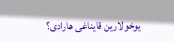یوخولارین قایناغی هارادی؟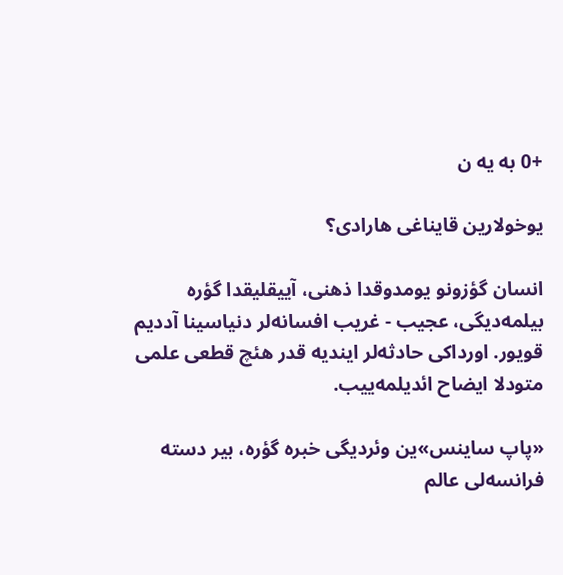+0 به یه ن

یوخولارین قایناغی هارادی؟

انسان گؤزونو یومدوقدا ذهنی، آییقلیقدا گؤره بیلمه‌دیگی، عجیب ‌- غریب افسانه‌لر دنیاسینا آددیم قویور. اورداكی حادثه‌لر ایندیه قدر هئچ قطعی علمی متودلا ایضاح ائدیلمه‌ییب.

«پاپ ساینس»ین وئردیگی خبره گؤره، بیر دسته فرانسه‌لی عالم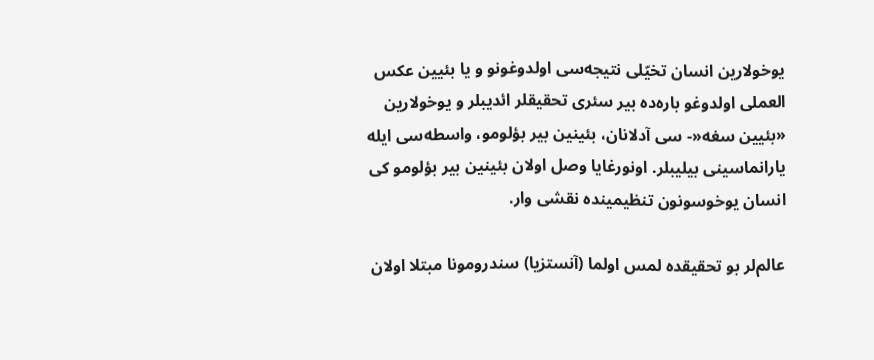یوخولارین انسان تخیّلی نتیجه‌سی اولدوغونو و یا بئیین عكس العملی اولدوغو باره‌ده بیر سئری تحقیقلر ائدیبلر و یوخولارین «بئیین سغه‌«- سی آدلانان، بئینین بیر بؤلومو، واسطه‌سی ایله یارانماسینی بیلیبلر. اونورغایا وصل اولان بئینین بیر بؤلومو كی انسان یوخوسونون تنظیمینده نقشی وار.

عالم‌لر بو تحقیقده لمس اولما (آنستزیا) سندرومونا مبتلا اولان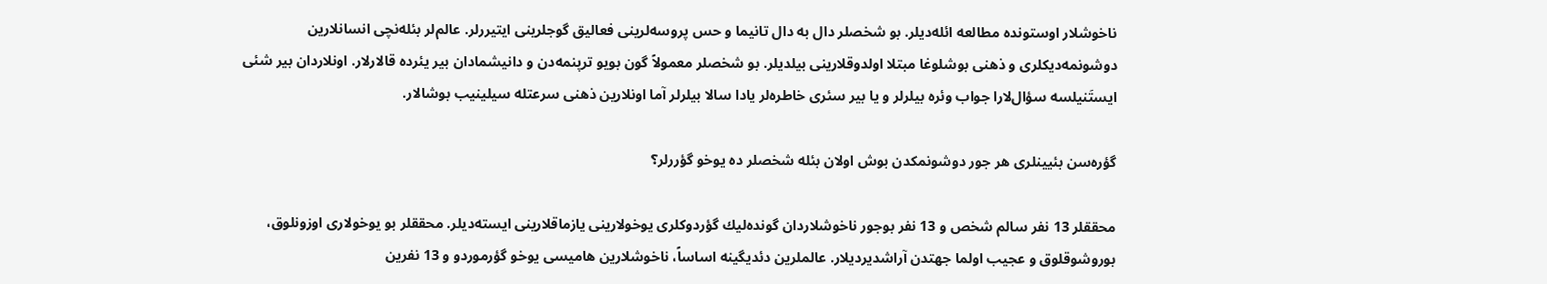ناخوشلار اوستونده مطالعه ائله‌دیلر. بو شخصلر دال به دال تانیما و حس پروسه‌لرینی فعالیق گوجلرینی ایتیررلر. عالم‌لر بئله‌نچی انسانلارین دوشونمه‌دیكلری و ذهنی بوشلوغا مبتلا اولدوقلارینی بیلدیلر. بو شخصلر معمولاً گون بویو ترپنمه‌دن و دانیشمادان بیر یئرده قالارلار. اونلاردان بیر شئی ایستَنیلسه سؤال‌لارا جواب وئره بیلرلر و یا بیر سئری خاطره‌لر یادا سالا بیلرلر آما اونلارین ذهنی سرعتله سیلینیب بوشالار.

گؤره‌سن بئیینلری هر جور دوشونمكدن بوش اولان بئله شخصلر ده یوخو گؤررلر؟

محققلر 13 نفر سالم شخص و 13 نفر بوجور ناخوشلاردان گونده‌لیك گؤردوكلری یوخولارینی یازماقلارینی ایسته‌دیلر. محققلر بو یوخولاری اوزونلوق، بوروشوقلوق و عجیب اولما جهتدن آراشدیردیلار. عالملرین دئدیگینه اساساً، ناخوشلارین هامیسی یوخو گؤرموردو و 13 نفرین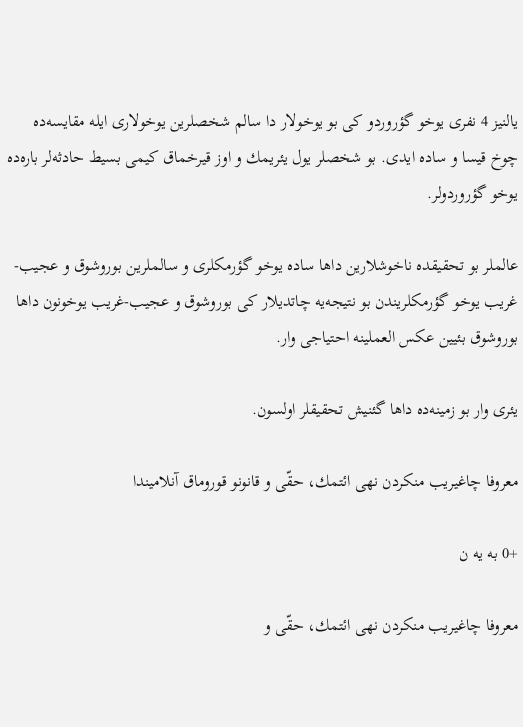یالنیز 4 نفری یوخو گؤروردو كی بو یوخولار دا سالم شخصلرین یوخولاری ایله مقایسه‌ده چوخ قیسا و ساده ایدی. بو شخصلر یول یئریمك و اوز قیرخماق كیمی بسیط حادثه‌لر باره‌ده یوخو گؤروردولر.

عالملر بو تحقیقده ناخوشلارین داها ساده یوخو گؤرمكلری و سالملرین بوروشوق و عجیب-غریب یوخو گؤرمكلریندن بو نتیجه‌یه چاتدیلار كی بوروشوق و عجیب-غریب یوخونون داها بوروشوق بئیین عكس العملینه احتیاجی وار.

یئری وار بو زمینه‌ده داها گئنیش تحقیقلر اولسون.

معروفا چاغیریب منكردن نهی ائتمك، حقّی و قانونو قوروماق آنلامیندا

+0 به یه ن

معروفا چاغیریب منكردن نهی ائتمك، حقّی و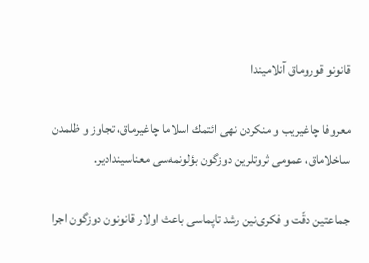قانونو قوروماق آنلامیندا

معروفا چاغیریب و منكردن نهی ائتمك اسلاما چاغیرماق، تجاوز و ظلمدن ساخلاماق، عمومی ثروتلرین دوزگون بؤلونمه‌سی معناسیندادیر.

جماعتین دقّت و فكری‌نین رشد تاپماسی باعث اولار قانونون دوزگون اجرا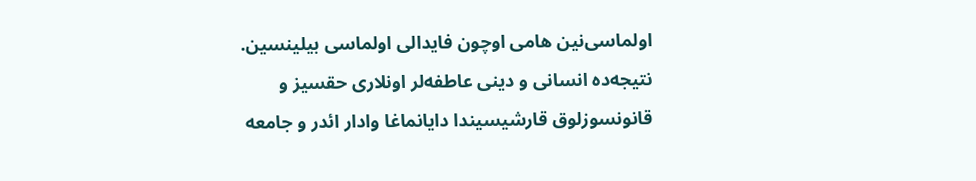اولماسی‌نین هامی اوچون فایدالی اولماسی بیلینسین. نتیجه‌ده انسانی و دینی عاطفه‌لر اونلاری حقسیز و قانونسوزلوق قارشیسیندا دایانماغا وادار ائدر و جامعه‌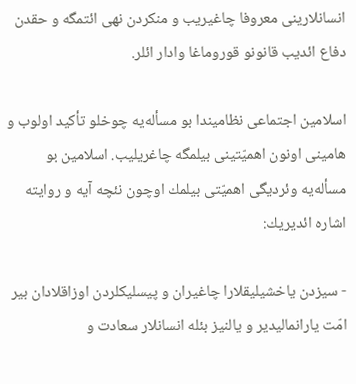انسانلارینی معروفا چاغیریب و منكردن نهی ائتمگه و حقدن دفاع ائدیب قانونو قوروماغا وادار ائلر.

اسلامین اجتماعی نظامیندا بو مسأله‌یه چوخلو تأكید اولوب و هامینی اونون اهمیّتینی بیلمگه چاغریلیب. اسلامین بو مسأله‌یه وئردیگی اهمیّتی بیلمك اوچون نئچه آیه و روایته اشاره ائدیریك:

- سیزدن یاخشیلیقلارا چاغیران و پیسلیكلردن اوزاقلادان بیر امّت یارانمالیدیر و یالنیز بئله انسانلار سعادت و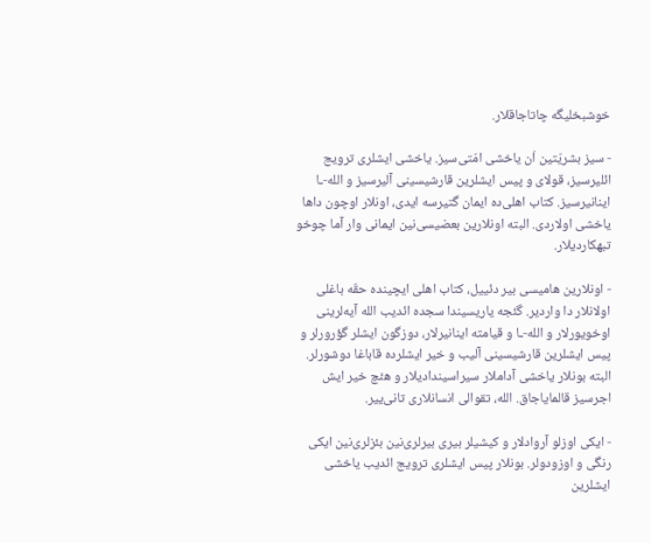خوشبخلیگه چاتاجاقلار.

- سیز بشریّتین اَن یاخشی امّتی‌سیز. یاخشی ایشلری ترویج ائلیرسیز، قولای و پیس ایشلرین قارشیسینی آلیرسیز و الله‌-ـا اینانیرسیز. كتاب اهلی‌ده ایمان گتیرسه‌ ایدی، اونلار اوچون داها یاخشی اولاردی. البته اونلارین بعضیسی‌نین ایمانی وار آما چوخو تبهكاردیلار.

- اونلارین هامیسی بیر دئییل، كتاب اهلی ایچینده حقّه باغلی اولانلار دا واردیر. گئجه یاریسیندا سجده ائدیب الله آیه‌لرینی اوخویورلار و الله‌-ـا و قیامته اینانیرلار، دوزگون ایشلر گؤرورلر و پیس ایشلرین قارشیسینی آلیب و خیر ایشلرده قاباغا دوشورلر. البته بونلار یاخشی آداملار سیراسیندادیلار و هئچ خیر ایش اجرسیز قالمایاجاق. الله، تقوالی انسانلاری تانی‌ییر.

- ایكی اوزلو آروادلار و كیشیلر بیری بیرلری‌نین بئزلری‌نین ایكی رنگی و اوزودولر. بونلار پیس ایشلری ترویج ائدیب یاخشی ایشلرین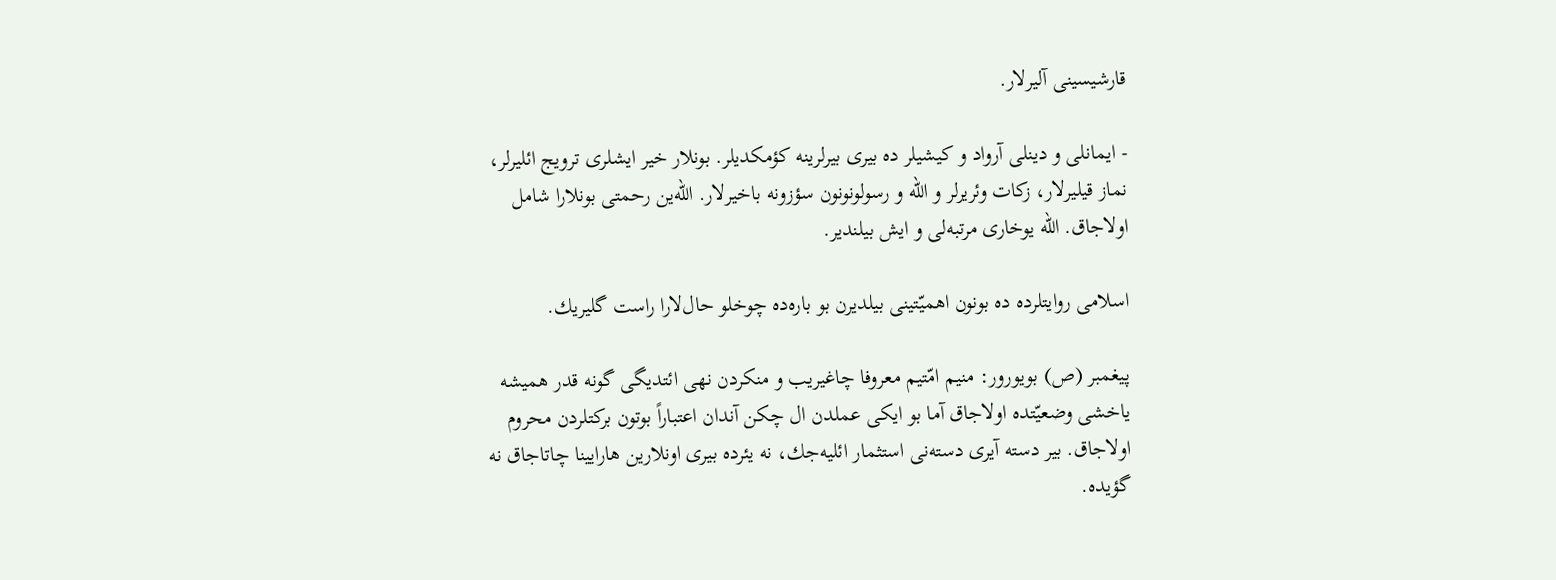قارشیسینی آلیرلار.

- ایمانلی و دینلی آرواد و كیشیلر‌ ده بیری بیرلرینه كؤمكدیلر. بونلار خیر ایشلری ترویج ائلیرلر، نماز قیلیرلار، زكات وئریرلر و الله و رسولونونون سؤزونه باخیرلار. الله‌ین رحمتی بونلارا شامل اولاجاق. الله یوخاری مرتبه‌لی و ایش بیلندیر.

اسلامی روایتلرده ده بونون اهمیّتینی بیلدیرن بو باره‌ده چوخلو حال‌لارا راست گلیریك.

پیغمبر (ص) بویورور: منیم امّتیم معروفا چاغیریب و منكردن نهی ائتدیگی گونه‌ قدر همیشه یاخشی وضعیّتده اولاجاق آما بو ایكی عملدن ال چكن آندان اعتباراً بوتون بركتلردن محروم اولاجاق. بیر دسته‌ آیری دسته‌نی استثمار ائلیه‌جك، نه یئرده بیری اونلارین هارایینا چاتاجاق نه گؤیده.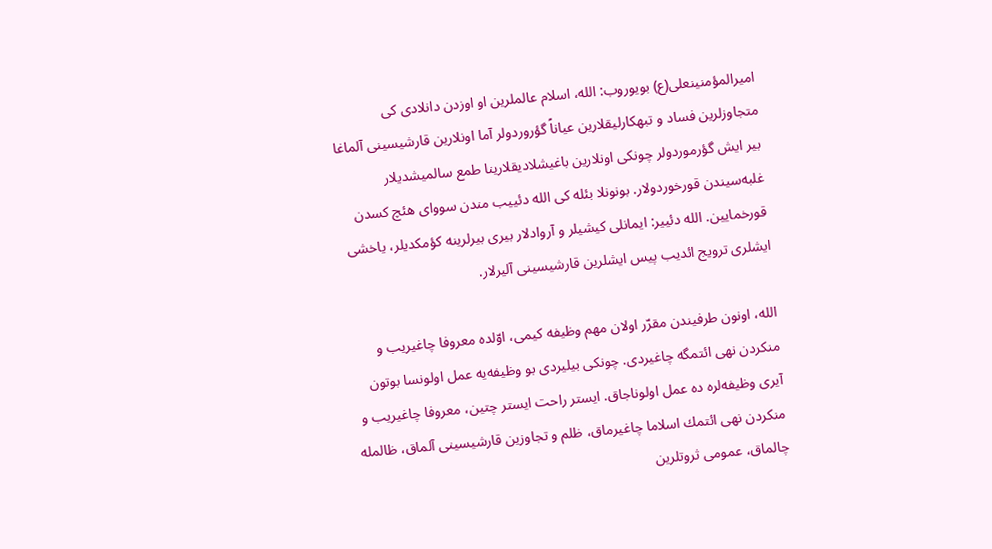امیرالمؤمنینعلی(ع) بویوروب: الله، اسلام عالملرین او اوزدن دانلادی كی متجاوزلرین فساد و تبهكارلیقلارین عیاناً گؤروردولر آما اونلارین قارشیسینی آلماغا بیر ایش گؤرموردولر چونكی اونلارین باغیشلادیقلارینا طمع سالمیشدیلار غلبه‌سیندن قورخوردولار. بونونلا بئله كی الله دئییب مندن سووای هئچ كسدن قورخمایین. الله دئییر: ایمانلی كیشیلر و آروادلار بیری بیرلرینه كؤمكدیلر، یاخشی ایشلری ترویج ائدیب پیس ایشلرین قارشیسینی آلیرلار.

الله، اونون طرفیندن مقرّر اولان مهم وظیفه كیمی، اوّلده معروفا چاغیریب و منكردن نهی ائتمگه چاغیردی. چونكی بیلیردی بو وظیفه‌یه عمل اولونسا بوتون آیری وظیفه‌لره ‌ده عمل اولوناجاق. ایستر راحت ایستر چتین، معروفا چاغیریب و منكردن نهی ائتمك اسلاما چاغیرماق، ظلم و تجاوزین قارشیسینی آلماق، ظالمله چالماق، عمومی ثروتلرین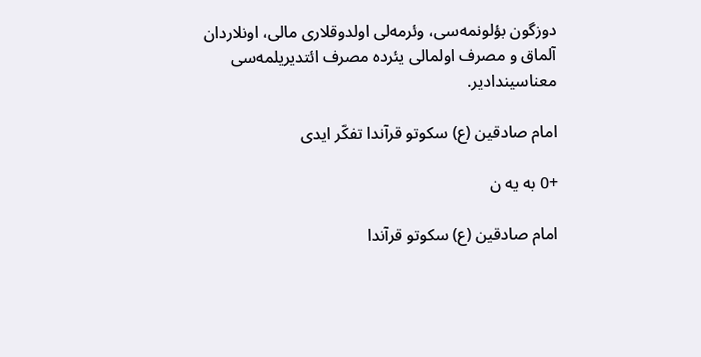دوزگون بؤلونمه‌سی، وئرمه‌لی اولدوقلاری مالی، اونلاردان آلماق و مصرف اولمالی یئرده مصرف ائتدیریلمه‌سی معناسیندادیر.

امام صادقین (ع) سكوتو قرآندا تفكّر ایدی

+0 به یه ن

امام صادقین (ع) سكوتو قرآندا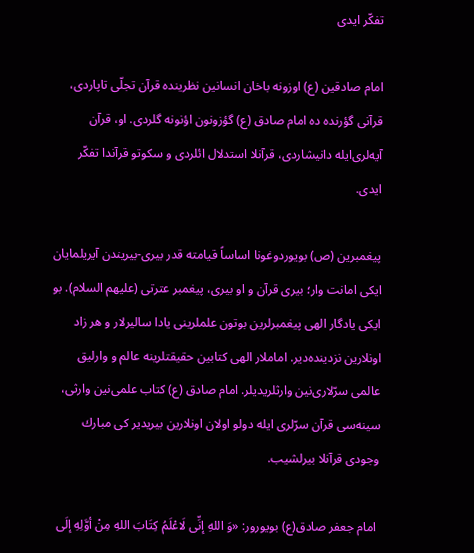تفكّر ایدی

امام صادقین (ع) اوزونه باخان انسانین نظرینده قرآن تجلّی تاپاردی، قرآنی گؤرنده ده امام صادق (ع) گؤزونون اؤنونه گلردی. او، قرآن آیه‌لری‌ایله دانیشاردی، قرآنلا استدلال ائلردی و سكوتو قرآندا تفكّر ایدی.

پیغمبرین (ص) بویوردوغونا اساساً قیامته‌ قدر بیری-بیریندن آیریلمایان ایكی امانت وار؛ بیری قرآن و او بیری، پیغمبر عترتی (علیهم السلام). بو ایكی یادگار الهی پیغمبرلرین بوتون علملرینی یادا سالیرلار و هر زاد اونلارین نزدینده‌دیر. اماملار الهی كتابین حقیقتلرینه عالم و وارلیق عالمی سرّلاری‌نین وارثلریدیلر. امام صادق (ع) كتاب علمی‌نین وارثی، سینه‌سی قرآن سرّلری ایله دولو اولان اونلارین بیریدیر كی مبارك وجودی قرآنلا بیرلشیب.

 امام‌ جعفر صادق‌(ع) بویورور: «وَ اللهِ إنِّی‌ لَاعْلَمُ كِتَابَ اللهِ مِنْ أوَّلِهِ إلَی‌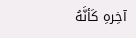آخِرهِ كَأنَّهُ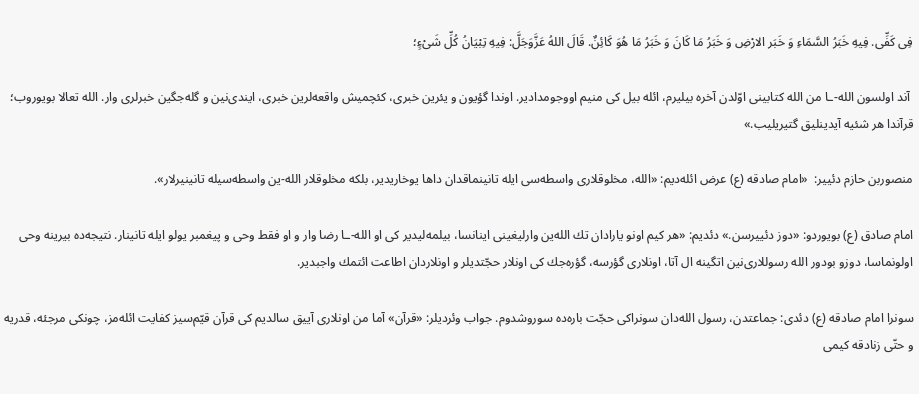فِی‌ كَفِّی‌. فِیهِ خَبَرُ السَّمَاءِ وَ خَبَر الارْضِ وَ خَبَرُ مَا كَانَ وَ خَبَرُ مَا هُوَ كَائِنٌ. قَالَ اللهُ عَزَّوَجَلَّ: فِیهِ تِبْیَانُ كُلِّ شَیْءٍ؛

 آند اولسون الله-ـا من الله كتابینی اوّلدن آخره بیلیرم، ائله بیل كی منیم اووجومدادیر. اوندا گؤیون و یئرین خبری، كئچمیش واقعه‌لرین خبری، ایندی‌نین و گله‌جگین خبرلری وار. الله تعالا بویوروب؛ قرآندا هر شئیه آیدینلیق گتیریلیب.»

منصوربن حازم دئییر:  «امام صادقه (ع) عرض ائله‌دیم: «الله، مخلوقلاری واسطه‌سی ایله تانینماقدان داها یوخاریدیر، بلكه مخلوقلار الله-ین واسطه‌سیله تانینیرلار».

امام صادق (ع) بویوردو: «دوز دئییرسن.» دئدیم: «هر كیم اونو یارادان تك الله‌ین وارلیغینی اینانسا، بیلمه‌لیدیر كی او الله-ـا رضا وار و او فقط وحی و پیغمبر یولو ایله تانینار. نتیجه‌ده بیرینه وحی اولونماسا، دوزو بودور الله رسوللاری‌نین اتگینه ال آتا، اونلاری گؤرسه، گؤره‌جك كی اونلار حجّتدیلر و اونلاردان اطاعت ائتمك واجبدیر.

سونرا امام صادقه (ع) دئدی: جماعتدن، رسول الله‌دان سونراكی حجّت باره‌ده سوروشدوم. جواب وئردیلر: «قرآن» آما من اونلاری آییق سالدیم كی قرآن قیّم‌سیز كفایت ائله‌مز، چونكی مرجئه، قدریه و حتّى زنادقه كیمی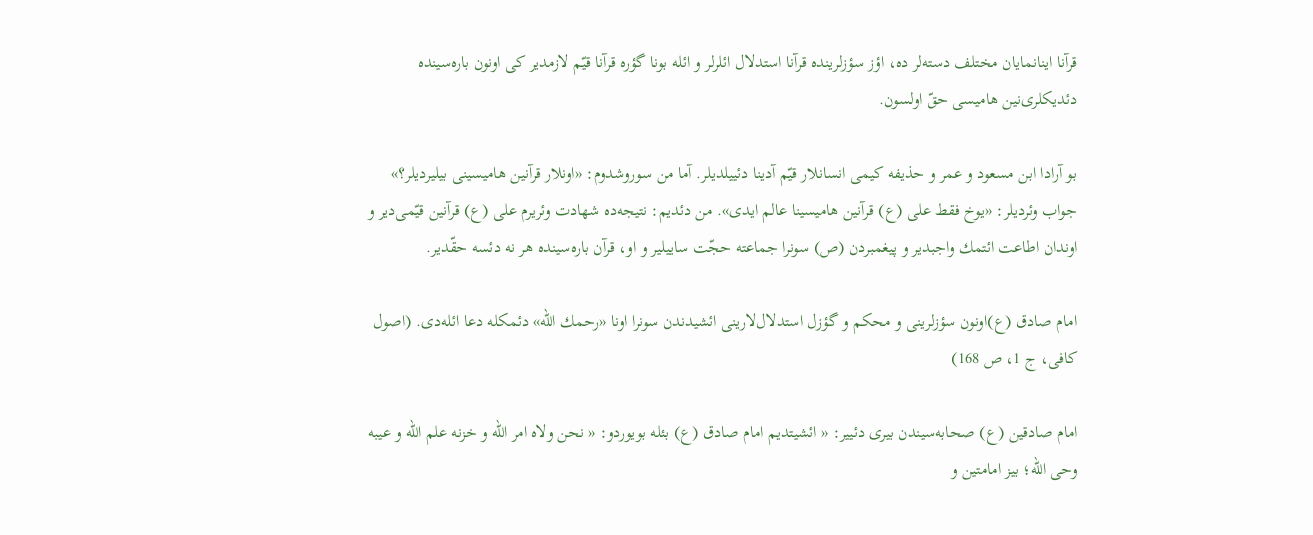قرآنا اینانمایان مختلف دسته‌لر ده، اؤز سؤزلرینده قرآنا استدلال ائلرلر و ائله بونا گؤره قرآنا قیّم لازمدیر كی اونون باره‌سینده دئدیكلری‌نین هامیسی حقّ اولسون.

بو آرادا ابن مسعود و عمر و حذیفه كیمی انسانلار قیّم آدینا دئییلدیلر. آما من سوروشدوم: «اونلار قرآنین هامیسینی بیلیردیلر؟» جواب وئردیلر: «یوخ فقط علی (ع) قرآنین هامیسینا عالم ایدی». من دئدیم: نتیجه‌ده شهادت وئریرم علی (ع) قرآنین قیّمی‌دیر و اوندان اطاعت ائتمك واجبدیر و پیغمبردن (ص) سونرا جماعته حجّت ساییلیر و او، قرآن باره‌سینده هر نه دئسه حقّدیر.

امام صادق (ع)اونون سؤزلرینی و محكم و گؤزل استدلال‌لارینی ائشیدندن سونرا اونا «رحمك الله» دئمكله دعا ائله‌دی. (اصول كافى، ج 1، ص 168)

امام صادقین (ع) صحابه‌سیندن بیری دئییر: « ائشیتدیم امام صادق (ع) بئله بویوردو: « نحن ولاه امر الله و خزنه علم الله و عیبه وحى الله؛ بیز امامتین و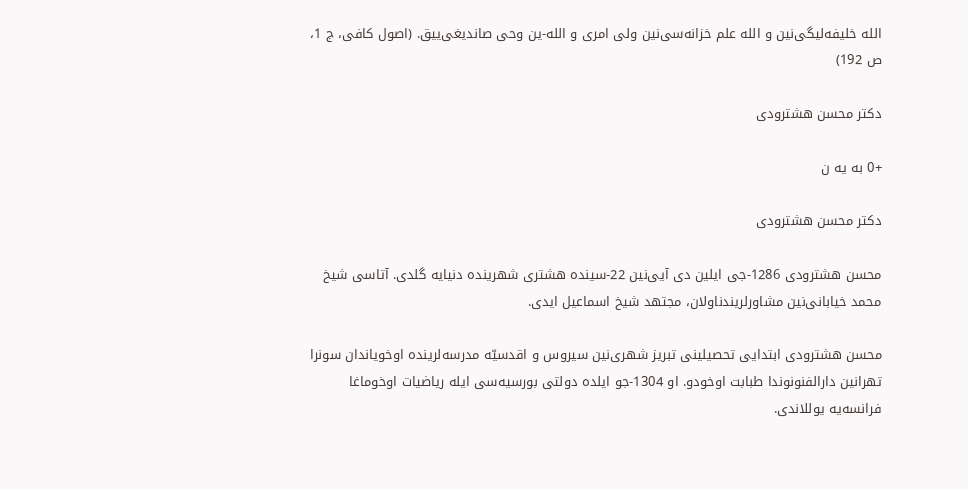الله خلیفه‌لیگی‌نین و الله علم خزانه‌سی‌نین ولی امری و الله‌-ین وحی صاندیغی‌ییق. (اصول كافى، ج 1، ص 192)

دكتر محسن هشترودی

+0 به یه ن

دكتر محسن هشترودی

محسن هشترودی 1286-جی ایلین دی آیی‌نین 22-سینده هشتری شهرینده دنیایه گلدی. آتاسی شیخ محمد خیابانی‌نین مشاورلریندناولان، مجتهد شیخ اسماعیل ایدی.

محسن هشترودی ابتدایی تحصیلینی تبریز شهری‌نین سیروس و اقدسیّه مدرسه‌لرینده اوخویاندان سونرا تهرانین دارالفنونوندا طبابت اوخودو. او 1304-جو ایلده دولتی بورسیه‌سی ایله ریاضیات اوخوماغا فرانسه‌یه یوللاندی.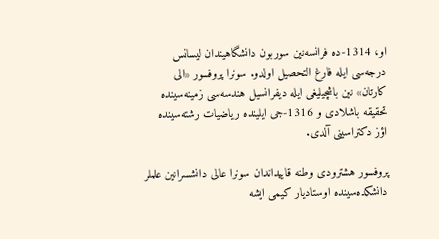او، 1314-ده فرانسه‌نین سوربون دانشگاهیندان لیسانس درجه‌سی ایله فارغ التحصیل اولدو. سونرا پروفسور «الی كارتان» نین باشچیلیغی ایله دیفرانسیل هندسه‌سی زمینه‌سینده تحقیقه باشلادی و 1316-جی ایلینده ریاضیات رشته‌سینده اؤز دكتراسینی آلدی.

پروفسور هشترودی وطنه قاییداندان سونرا عالی دانشسرا‌نین علملر دانشكده‌سینده اوستادیار كیمی ایشه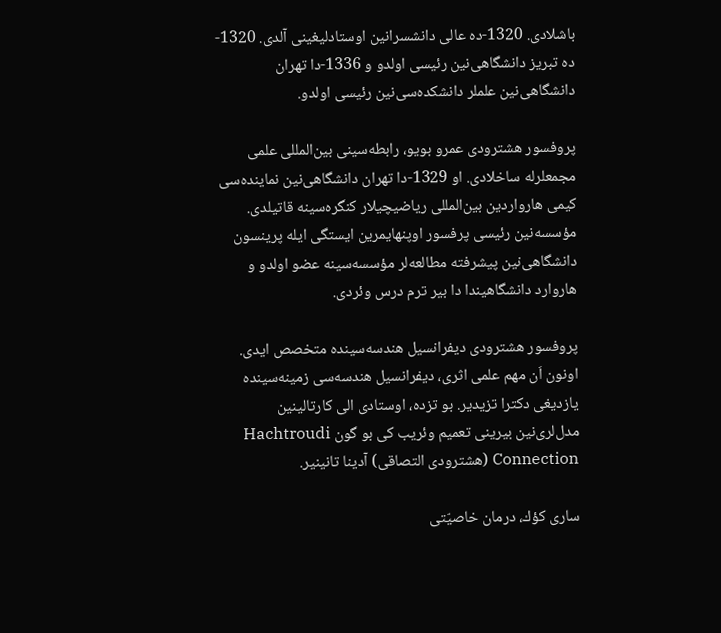باشلادی. 1320-ده عالی دانشسرانین اوستادلیغینی آلدی. 1320-ده تبریز دانشگاهی‌نین رئیسی اولدو و 1336-دا تهران دانشگاهی‌نین علملر دانشكده‌سی‌نین رئیسی اولدو.

پروفسور هشترودی عمرو بویو، رابطه‌سینی بین‌المللی علمی مجمعلرله ساخلادی. او 1329-دا تهران دانشگاهی‌نین نماینده‌سی كیمی هارواردین بین‌المللی ریاضیچیلار كنگره‌سینه قاتیلدی. مؤسسه‌نین رئیسی پرفسور اوپنهایمرین ایستگی ایله پرینسون دانشگاهی‌نین پیشرفته مطالعه‌لر مؤسسه‌سینه عضو اولدو و هاروارد دانشگاهیندا دا بیر ترم درس وئردی.

پروفسور هشترودی دیفرانسیل هندسه‌سینده متخصص ایدی. اونون اَن مهم علمی اثری، دیفرانسیل هندسه‌سی زمینه‌سینده یازدیغی دكترا تزیدیر. بو تزده، اوستادی الی كارتالینین مدل‌لری‌نین بیرینی تعمیم وئریب كی بو گون Hachtroudi Connection (هشترودی التصاقی) آدینا تانینیر.

ساری كؤك، درمان خاصیّتی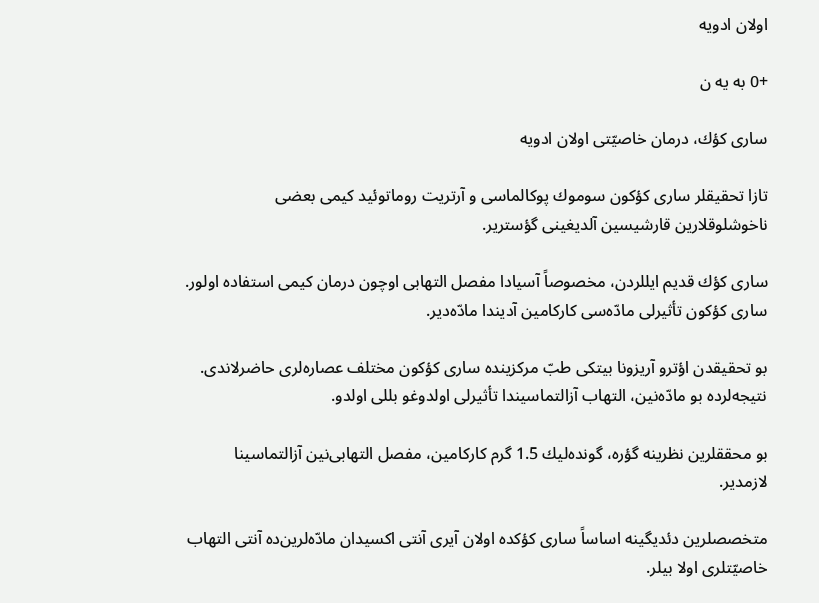اولان ادویه

+0 به یه ن

ساری كؤك، درمان خاصیّتی اولان ادویه

تازا تحقیقلر ساری كؤكون سوموك پوكالماسی و آرتریت روماتوئید كیمی بعضی ناخوشلوقلارین قارشیسین آلدیغینی گؤستریر.

ساری كؤك قدیم ایللردن، مخصوصاً آسیادا مفصل التهابی اوچون درمان كیمی استفاده اولور. ساری كؤكون تأثیرلی مادّه‌سی كاركامین آدیندا مادّه‌دیر.

بو تحقیقدن اؤترو آریزونا بیتكی طبّ مركزینده ساری كؤكون مختلف عصاره‌لری حاضرلاندی. نتیجه‌لرده بو مادّه‌نین، التهاب آزالتماسیندا تأثیرلی اولدوغو بللی اولدو.

بو محققلرین نظرینه گؤره، گونده‌لیك 1.5 گرم كاركامین، مفصل التهابی‌نین آزالتماسینا لازمدیر.

متخصصلرین دئدیگینه اساساً ساری كؤكده اولان آیری آنتی اكسیدان مادّه‌لرین‌ده آنتی التهاب خاصیّتلری اولا بیلر.